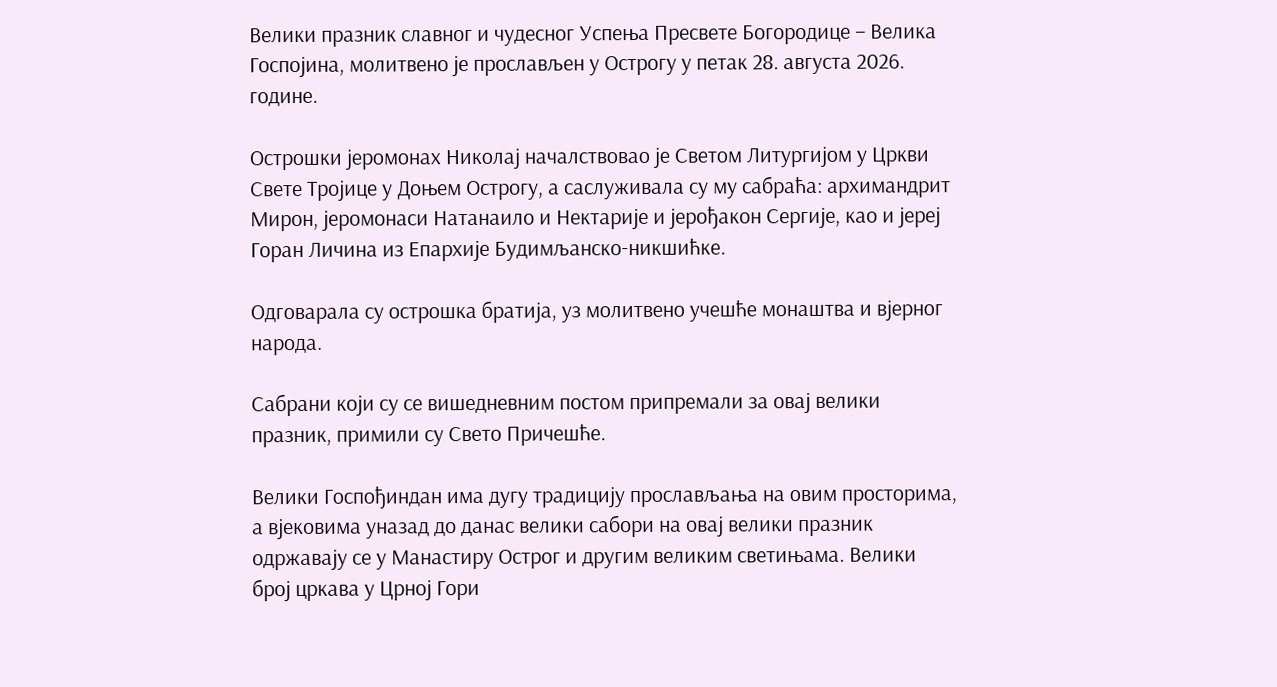Велики празник славног и чудесног Успења Пресвете Богородице – Велика Госпојина, молитвено је прослављен у Острогу у петак 28. августа 2026. године.

Острошки јеромонах Николај началствовао је Светом Литургијом у Цркви Свете Тројице у Доњем Острогу, а саслуживала су му сабраћа: архимандрит Мирон, јеромонаси Натанаило и Нектарије и јерођакон Сергије, као и јереј Горан Личина из Епархије Будимљанско-никшићке.

Одговарала су острошка братија, уз молитвено учешће монаштва и вјерног народа.

Сабрани који су се вишедневним постом припремали за овај велики празник, примили су Свето Причешће.

Велики Госпођиндан има дугу традицију прослављања на овим просторима, а вјековима уназад до данас велики сабори на овај велики празник одржавају се у Манастиру Острог и другим великим светињама. Велики број цркава у Црној Гори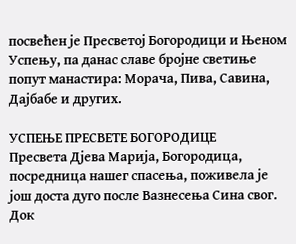посвећен је Пресветој Богородици и Њеном Успењу, па данас славе бројне светиње попут манастира: Морача, Пива, Савина, Дајбабе и других.

УСПЕЊЕ ПРЕСВЕТЕ БОГОРОДИЦЕ
Пресвета Дјева Марија, Богородица, посредница нашег спасења, поживела је још доста дуго после Вазнесења Сина свог. Док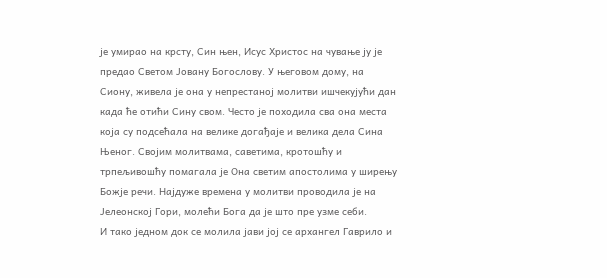је умирао на крсту, Син њен, Исус Христос на чување ју је предао Светом Јовану Богослову. У његовом дому, на Сиону, живела је она у непрестаној молитви ишчекујући дан када ће отићи Сину свом. Често је походила сва она места која су подсећала на велике догађаје и велика дела Сина Њеног. Својим молитвама, саветима, кротошћу и трпељивошћу помагала је Она светим апостолима у ширењу Божје речи. Најдуже времена у молитви проводила је на Јелеонској Гори, молећи Бога да је што пре узме себи.
И тако једном док се молила јави јој се архангел Гаврило и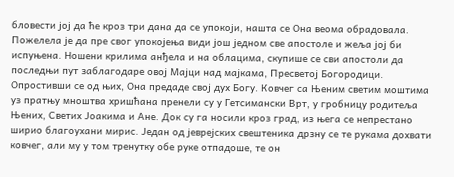бловести јој да ће кроз три дана да се упокоји, нашта се Она веома обрадовала. Пожелела је да пре свог упокојења види још једном све апостоле и жеља јој би испуњена. Ношени крилима анђела и на облацима, скупише се сви апостоли да последњи пут заблагодаре овој Мајци над мајкама, Пресветој Богородици. Опростивши се од њих, Она предаде свој дух Богу. Ковчег са Њеним светим моштима уз пратњу мноштва хришћана пренели су у Гетсимански Врт, у гробницу родитеља Њених, Светих Јоакима и Ане. Док су га носили кроз град, из њега се непрестано ширио благоухани мирис. Један од јеврејских свештеника дрзну се те рукама дохвати ковчег, али му у том тренутку обе руке отпадоше, те он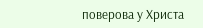поверова у Христа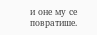и оне му се повратише.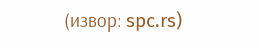(извор: spc.rs)